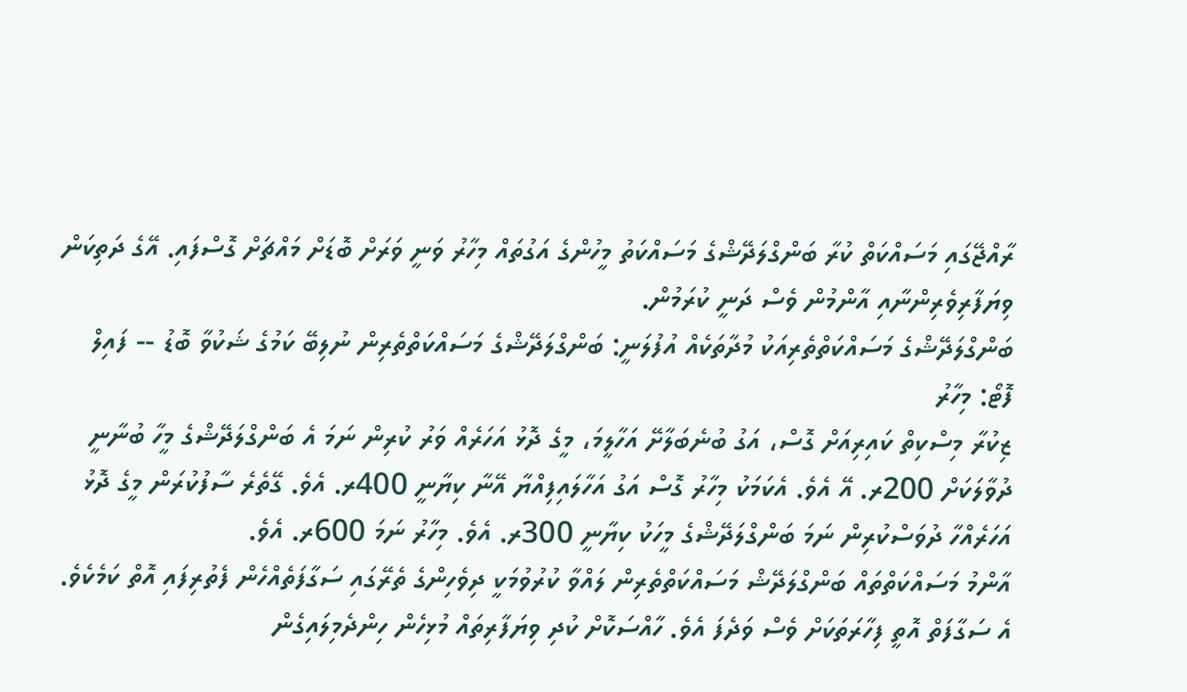ރާއްޖޭގައި މަސައްކަތް ކުރާ ބަންގްލަދޭޝްގެ މަސައްކަތު މީހުންގެ އަގުތައް މިހާރު ވަނީ ވަރަށް ބޮޑަށް މައްޗަށް ގޮސްފައި. އޭގެ ދަތިކަން ވިޔަފާރިވެރިންނާއި އާންމުން ވެސް ދަނީ ކުރަމުން.
ބަންގްލަދޭޝްގެ މަސައްކަތްތެރިއަކު މުދާތަކެއް އުފުލަނީ: ބަންގްލަދޭޝްގެ މަސައްކަތްތެރިން ނުލިބޭ ކަމުގެ ޝަކުވާ ބޮޑު -- ފައިލް ފޮޓޯ: މިހާރު
ޒިކުރާ މިސްކިތް ކައިރިއަށް ގޮސް، އަގު ބުނެބަލާށޭ އަހާލީމަ، މީގެ ދޮޅު އަހަރެއް ވަރު ކުރިން ނަމަ އެ ބަންގްލަދޭޝްގެ މީހާ ބުނާނީ ދުވާލަކަށް 200ރ. އޭ އެވެ. އެކަމަކު މިހާރު ގޮސް އަގު އަހާލައިފިއްޔާ އޭނާ ކިޔާނީ 400ރ. އެވެ. ގޭތެރެ ސާފުކުރަން މީގެ ދޮޅު އަހަރެއްހާ ދުވަސްކުރިން ނަމަ ބަންގްލަދޭޝްގެ މީހަކު ކިޔާނީ 300ރ. އެވެ. މިހާރު ނަމަ 600ރ. އެވެ.
އާންމު މަސައްކަތްތައް ބަންގްލަދޭޝް މަސައްކަތްތެރިން ލައްވާ ކުރުވުމަކީ ދިވެހިންގެ ތެރޭގައި ސަގާފަތެއްހެން ފެތުރިފައި އޮތް ކަމެކެވެ. އެ ސަގާފަތް އޮތީ ފިހާރަތަކަށް ވެސް ވަދެފަ އެވެ. ހާއްސަކޮށް ކުދި ވިޔަފާރިތައް މުޅިހެން ހިންދެމިލައިގެން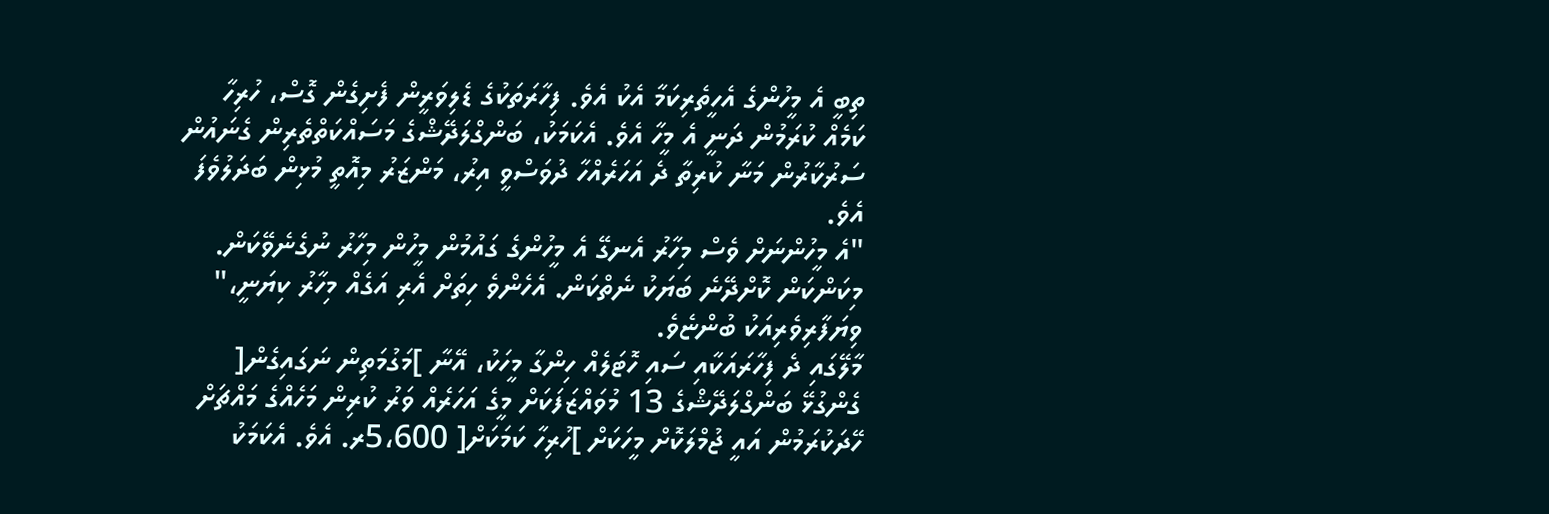ތިބީ އެ މީހުންގެ އެހީތެރިކަމާ އެކު އެވެ. ފިހާރަތަކުގެ ޑެލިވަރީން ފެށިގެން ގޮސް، ހުރިހާ ކަމެއް ކުރަމުން ދަނީ އެ މީހާ އެވެ. އެކަމަކު، ބަންގްލަދޭޝްގެ މަސައްކަތްތެރިން ގެނައުން ސަރުކާރުން މަނާ ކުރިތާ ދެ އަހަރެއްހާ ދުވަސްވީ އިރު، މަންޒަރު މިއޮތީ މުޅިން ބަދަލުވެފަ އެވެ.
"އެ މީހުންނަށް ވެސް މިހާރު އެނގޭ އެ މީހުންގެ ގައުމުން މީހުން މިހާރު ނުގެނެވޭކަން. މިކަންކަން ކޮށްދޭނެ ބަޔަކު ނެތްކަން. އެހެންވެ ހިތަށް އެރި އަގެއް މިހާރު ކިޔަނީ،" ވިޔަފާރިވެރިއަކު ބުންޏެވެ.
މާލޭގައި ދެ ފިހާރައަކާއި ސައި ހޮޓަލެއް ހިންގާ މީހަކު، އޭނާ ]މަގުމަތިން ނަގައިގެން[ ގެންގުޅޭ ބަންގްލަދޭޝްގެ 13 މުވައްޒަފަކަށް މީގެ އަހަރެއް ވަރު ކުރިން މަހެއްގެ މައްޗަށް ހޭދަކުރަމުން އައީ ޖުމްލަކޮށް މީހަކަށް ]ހުރިހާ ކަމަކަށް[ 5،600ރ. އެވެ. އެކަމަކު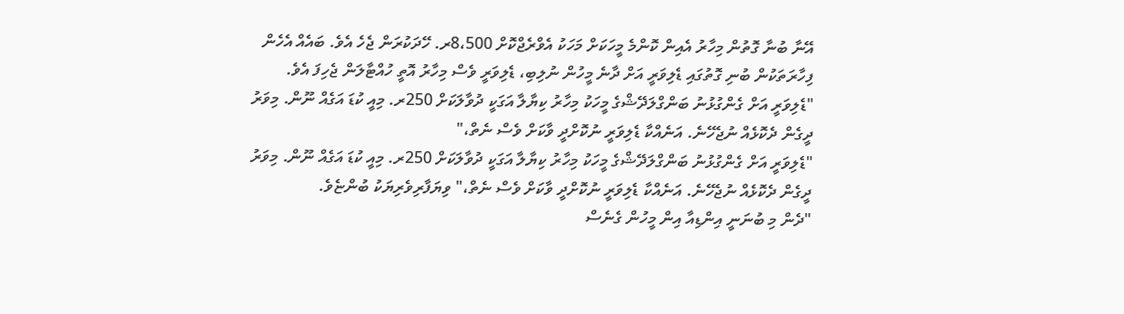އޭނާ ބުނާ ގޮތުން މިހާރު އެއިން ކޮންމެ މީހަކަށް މަހަކު އެވްރެޖްކޮށް 8،500ރ. ހޭދަކުރަން ޖެހެ އެވެ. ބައެއް އެހެން ފިހާރަތަކުން ބުނި ގޮތުގައި ޑެލިވަރީ އަށް ދާނެ މީހުން ނުލިބި، ޑެލިވަރީ ވެސް މިހާރު އޮތީ ހުއްޓާލަން ޖެހިފަ އެވެ.
"ޑެލިވަރީ އަށް ގެންގުޅުނު ބަންގްލަދޭޝްގެ މީހަކު މިހާރު ކިޔާލާ އަގަކީ ދުވާލަކަށް 250ރ. މިއީ ކުޑަ އަގެއް ނޫން. މިވަރު ދީގެން ދެކޮޅެއް ނުޖެހޭނެ. އަނެއްކާ ޑެލިވަރީ ނުކޮށްދީ ވާކަށް ވެސް ނެތް،"
"ޑެލިވަރީ އަށް ގެންގުޅުނު ބަންގްލަދޭޝްގެ މީހަކު މިހާރު ކިޔާލާ އަގަކީ ދުވާލަކަށް 250ރ. މިއީ ކުޑަ އަގެއް ނޫން. މިވަރު ދީގެން ދެކޮޅެއް ނުޖެހޭނެ. އަނެއްކާ ޑެލިވަރީ ނުކޮށްދީ ވާކަށް ވެސް ނެތް،" ވިޔަފާރިވެރިޔަކު ބުންޏެވެ.
"ދެން މި ބުނަނީ އިންޑިއާ އިން މީހުން ގެނެސް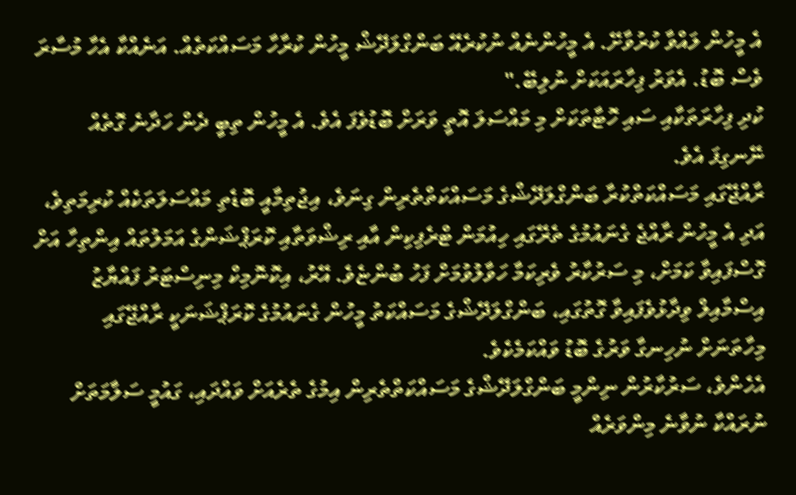އެ މީހުން ލައްވާ ކުރުވާށޭ. އެ މީހުންނެއް ނުކުރެއޭ ބަންގްލަދޭޝް މީހުން ކުރާހާ މަސައްކަތެއް. އަނެއްކާ އެހާ މުސާރަ ވެސް ބޮޑު. އެވަރު ފިހާރައަކަށް ނުލިބޭ."
ކުދި ފިހާރަތަކާއި ސައި ހޮޓާތަކަށް މި މައްސަލަ އޮތީ ވަރަށް ބޮޑުވެފަ އެވެ. އެ މީހުން ތިބީ ދެން ހަދާނެ ގޮތެއް ނޭނގިފަ އެވެ.
ރާއްޖޭގައި މަސައްކަތްކުރާ ބަންގްލަދޭޝްގެ މަސައްކަތްތެރިން ގިނަވެ، އިޖުތިމާއީ ބޮޑެތި މައްސަލަތަކެއް ކުރިމަތިވެ، އަދި އެ މީހުން ރާއްޖެ ގެނައުމުގެ ތެރޭގައި ހިއުމަން ޓްރެފިކިން އާއި ރިޝްވަތާއި ކޮރަޕްޝަންގެ އަމަލުތައް އިންތިހާ އަށް ގޮސްފައިވާ ކަމަށް، މި ސަރުކާރު ވެރިކަމާ ހަވާލުވުމަށް ފަހު ބުންޏެވެ. އޭރު، އިކޮނޮމިކް މިނިސްޓަރު ފައްޔާޒު އިސްމާއިލް ވިދާޅުވެފައިވާ ގޮތުގައި، ބަންގްލަދޭޝްގެ މަސައްކަތު މީހުން ގެނައުމުގެ ކޮރަޕްޝަނަކީ ރާއްޖޭގައި މިހާތަނަށް ނުހިނގާ ވަރުގެ ބޮޑު ވައްކަމެކެވެ.
އެހެންވެ، ސަރުކާރުން ނިންމީ ބަންގްލަދޭޝްގެ މަސައްކަތްތެރިން އިމުގެ ތެރެއަށް ވައްދައި، ގައުމީ ސަލާމަތަށް ނުރައްކާ ނުވާނެ މިންވަރެއް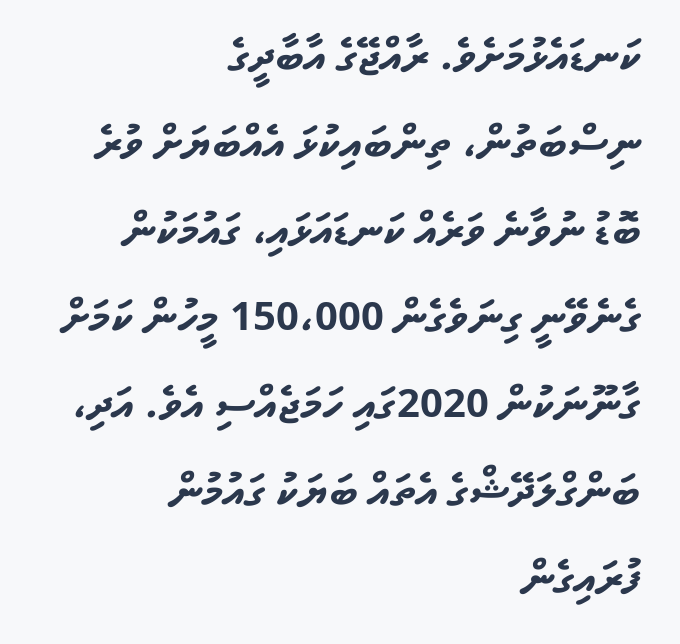ކަނޑައެޅުމަށެވެ. ރާއްޖޭގެ އާބާދީގެ ނިސްބަތުން، ތިންބައިކުޅަ އެއްބަޔަށް ވުރެ ބޮޑު ނުވާނެ ވަރެއް ކަނޑައަޅައި، ގައުމަކުން ގެނެވޭނީ ގިނަވެގެން 150،000 މީހުން ކަމަށް ގާނޫނަކުން 2020ގައި ހަމަޖެއްސި އެވެ. އަދި، ބަންގްލަދޭޝްގެ އެތައް ބަޔަކު ގައުމުން ފުރައިގެން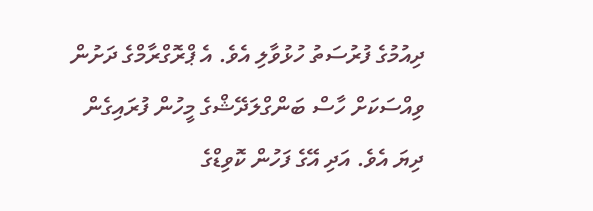ދިއުމުގެ ފުރުސަތު ހުޅުވާލި އެވެ. އެ ޕްރޮގްރާމްގެ ދަށުން ވިއްސަކަށް ހާސް ބަންގްލަދޭޝްގެ މީހުން ފުރައިގެން ދިޔަ އެވެ. އަދި އޭގެ ފަހުން ކޮވިޑްގެ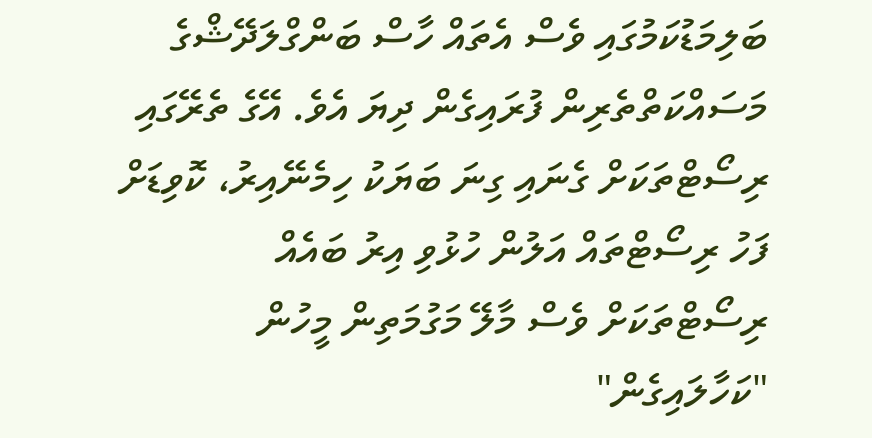ބަލިމަޑުކަމުގައި ވެސް އެތައް ހާސް ބަންގްލަދޭޝްގެ މަސައްކަތްތެރިން ފުރައިގެން ދިޔަ އެވެ. އޭގެ ތެރޭގައި ރިސޯޓްތަކަށް ގެނައި ގިނަ ބަޔަކު ހިމެނޭއިރު، ކޮވިޑަށް ފަހު ރިސޯޓްތައް އަލުން ހުޅުވި އިރު ބައެއް ރިސޯޓްތަކަށް ވެސް މާލޭ މަގުމަތިން މީހުން "ކަހާލައިގެން"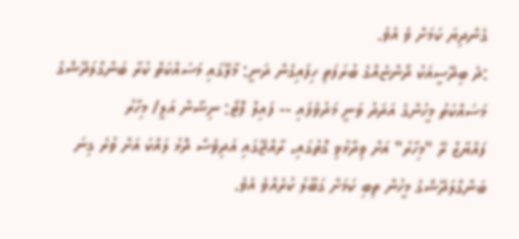ގެންދިޔަ ކަމަށް ވެ އެވެ.
:ދެ ބިދޭސީއަކު ދޯންޏެއްގެ ބުރަފަތި ހިފައިގެން ދަނީ: މާލޭގައި މަސައްކަތް ކުރާ ބަންގްލަދޭޝްގެ މަސައްކަތު މީހުންގެ އަދަދު ވަނީ މަދުވެފައި -- ފައިލް ފޮޓޯ: ނިޝާން އަލީ/ މިހާރު
ފައްޔާޒް ރޭ "މިހާރު" އަށް ވިދާޅުވި ގޮތުގައި، ރާއްޖޭގައި އަދިވެސް ދޮޅު ލައްކަ އަށް ވުރެ ގިނަ ބަންގްލަދޭޝްގެ މީހުން ތިބި ކަމަށް ގަބޫލު ކުރެއްވެ އެވެ.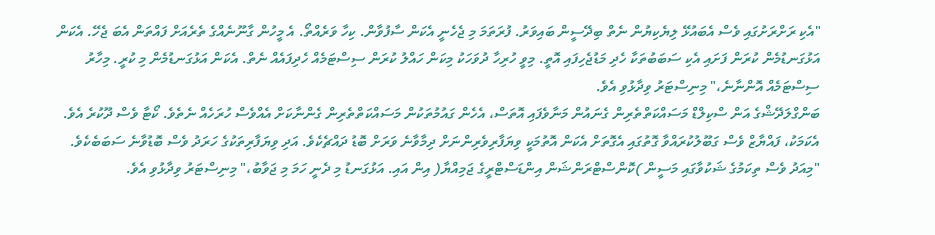"އެކި ރަށްރަށުގައި ވެސް އެބައުޅޭ ލިޔެކިޔުން ނެތް ބިދޭސީން ބައިވަރު. ފުރަތަމަ މި ޖެހެނީ އެކަން ސާފުވާން. ކިހާ ވަރެއްތޯ. އެ މީހުން ގާނޫނެއްގެ ތެރެއަށް ފައްތަން އެބަ ޖެހޭ. އެކަން އަޅުގަނޑުމެން ކުރަން ފަށައި އެކި ސަބަބުތަކާ ހެދި މަޑުޖެހިފައި އޮތީ. މިވީ ހުރިހާ ދުވަހަކު މިކަން ހައްލު ކުރަން ސިސްޓަމެއް ހެދިފައެއް ނެތް. އެކަން އަޅުގަނޑުމެން މި ކުރީ. މިހާރު ސިސްޓަމެއް އޮންނާނެ،" މިނިސްޓަރު ވިދާޅުވި އެވެ.
ބަންގްލަދޭޝްގެ އަން ސްކިލްޑް މަސައްކަތްތެރިން ގެނައުން މަނާވެފައި އޮތަސް، އެހެން ގައުމުތަކުން މަސައްކަތްތެރިން ގެންނާކަށް އެއްވެސް ހުރަހެއް ނެތެވެ. ކޯޓާ ވެސް ދޫކުރެ އެވެ. އެކަމަކު، ފައްޔާޒް ވެސް ގަބޫލުކުރައްވާ ގޮތުގައި އެގޮތަށް އެކަން އޮތުމަކީ ވިޔަފާރިވެރިންނަށް ދިމާވާނެ ވަރަށް ބޮޑު ދައްޗެކެވެ. އަދި ވިޔަފާރިތަކުގެ ހަރަދު ވެސް ބޮޑުވާނެ ސަބަބެކެވެ.
"މިއަދު ވެސް ތިކަމުގެ ޝަކުވާގައި މަސީން )ކޮންސްޓްރަންޝަން އިންޑަސްޓްރީގެ ޖަމިއްޔާ( އިން އައި. އަޅުގަނޑު މި ދެނީ ހަމަ މި ޖަވާބު،" މިނިސްޓަރު ވިދާޅުވި އެވެ.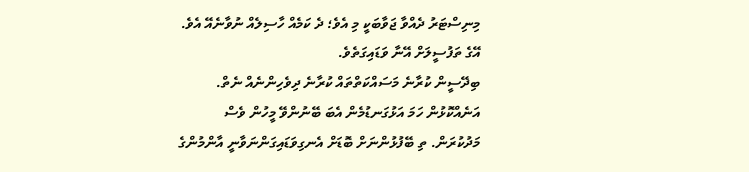މިނިސްޓަރު ދެއްވާ ޖަވާބަކީ މި އެވެ؛ ދެ ކަމެއް ހާސިލެއް ނުވާނެއޭ އެވެ. އޭގެ ތަފުސީލަށް އޭނާ ވަޑައިގަތެވެ.
ބިދޭސީން ކުރާނެ މަސައްކަތްތައް ކުރާނެ ދިވެހިންނެއް ނެތް. އަނެއްކޮޅުން ހަމަ އަޅުގަނޑުމެން އެބަ ބޭނުންވޭ މީހުން ވެސް މަދުކުރަން. ތި ބޭފުޅުންނަށް ބޮޑަށް އެނގިވަޑައިގަންނަވާނީ އާންމުންގެ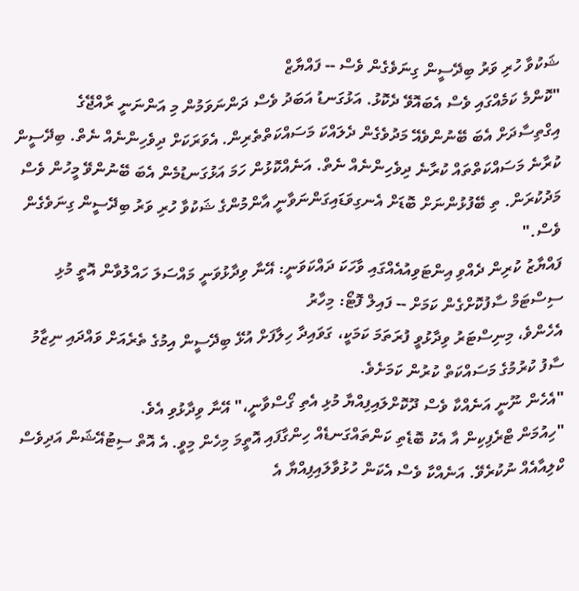ޝަކުވާ ހުރި ވަރު ބިދޭސީން ގިނަވެގެން ވެސް -- ފައްޔާޒް
"ކޮންމެ ކަމެއްގައި ވެސް އެބައޮވޭ ދެކޮޅު. އަޅުގަނޑު އަބަދު ވެސް ދަންނަވަމުން މި އަންނަނީ ރާއްޖޭގެ އިގްތިސާދަށް އެބަ ބޭނުންވެއޭ މަދުވެގެން ދެލައްކަ މަސައްކަތްތެރިން. އެވަރަކަށް ދިވެހިންނެއް ނެތް. ބިދޭސީން ކުރާނެ މަސައްކަތްތައް ކުރާނެ ދިވެހިންނެއް ނެތް. އަނެއްކޮޅުން ހަމަ އަޅުގަނޑުމެން އެބަ ބޭނުންވޭ މީހުން ވެސް މަދުކުރަން. ތި ބޭފުޅުންނަށް ބޮޑަށް އެނގިވަޑައިގަންނަވާނީ އާންމުންގެ ޝަކުވާ ހުރި ވަރު ބިދޭސީން ގިނަވެގެން ވެސް."
ފައްޔާޒު ކުރިން ދެއްވި އިންޓަވިއުއެއްގައި ވާހަކަ ދައްކަވަނީ: އޭނާ ވިދާޅުވަނީ މައްސަލަ ހައްލުވާން އޮތީ މުޅި ސިސްޓަމް ސާފުކޮށްގެން ކަމަށް -- ފައިލް ފޮޓޯ: މިހާރު
އެހެންވެ، މިނިސްޓަރު ވިދާޅުވީ ފުރަތަމަ ކަމަކީ، ގަވައިދާ ހިލާފަށް އުޅޭ ބިދޭސީން އިމުގެ ތެރެއަށް ވައްދައި ނިޒާމު ސާފު ކުރުމުގެ މަސައްކަތް ކުރުން ކަމަށެވެ.
"އެހެން ނޫނީ އަނެއްކާ ވެސް ދޫކޮށްލައިފިއްޔާ މުޅި އެތި ގޯސްވާނީ،" އޭނާ ވިދާޅުވި އެވެ.
"ހިއުމަން ޓްރެފިކިން އާ އެކު ބޮޑެތި ކަންތައްގަނޑެއް ހިންގާފައި އޮތީމަ މިހެން މިވީ. އެ އޮތް ސިޓުއޭޝަން އަދިވެސް ކްލިއާއެއް ނުކުރެވޭ. އަނެއްކާ ވެސް އެކަން ހުޅުވާލައިފިއްޔާ އެ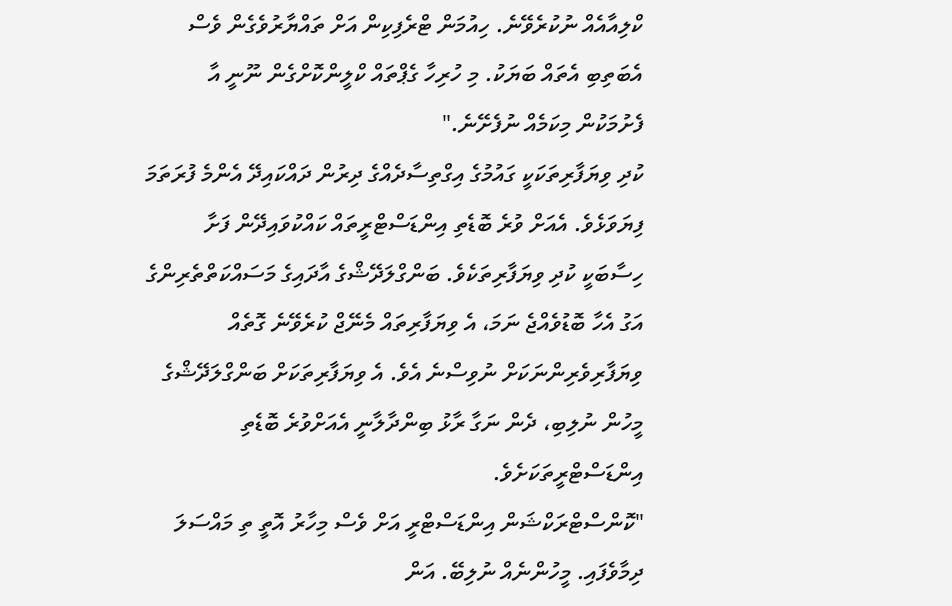ކްލިއާއެއް ނުކުރެވޭނެ. ހިއުމަން ޓްރެފިކިން އަށް ތައްޔާރުވެގެން ވެސް އެބަތިބި އެތައް ބަޔަކު. މި ހުރިހާ ގެޕްތައް ކްލީންކޮށްގެން ނޫނީ އާ ފެށުމަކުން މިކަމެއް ނުފެށޭނެ."
ކުދި ވިޔަފާރިތަކަކީ ގައުމުގެ އިގްތިސާދެއްގެ ދިރުން ދައްކައިދޭ އެންމެ ފުރަތަމަ ފިޔަވަޅެވެ. އެއަށް ވުރެ ބޮޑެތި އިންޑަސްޓްރީތައް ކައްކުވައިދޭން ފަށާ ހިސާބަކީ ކުދި ވިޔަފާރިތަކެވެ. ބަންގްލަދޭޝްގެ އާދައިގެ މަސައްކަތްތެރިންގެ އަގު އެހާ ބޮޑުވެއްޖެ ނަމަ، އެ ވިޔަފާރިތައް މެނޭޖް ކުރެވޭނެ ގޮތެއް ވިޔަފާރިވެރިންނަކަށް ނުވިސްނެ އެވެ. އެ ވިޔަފާރިތަކަށް ބަންގްލަދޭޝްގެ މީހުން ނުލިބި، ދެން ނަގާ ރާޅު ބިންދާލާނީ އެއަށްވުރެ ބޮޑެތި އިންޑަސްޓްރީތަކަށެވެ.
"ކޮންސްޓްރަކްޝަން އިންޑަސްޓްރީ އަށް ވެސް މިހާރު އޮތީ ތި މައްސަލަ ދިމާވެފައި. މީހުންނެއް ނުލިބޭ. އަން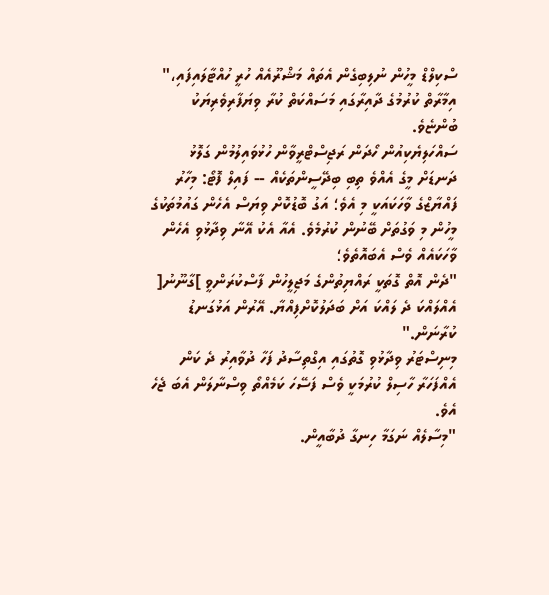ސްކިލްޑް މީހުން ނުލިބިގެން އެތައް މަޝްރޫއެއް ހުރީ ހުއްޓާލައިފައި،" އިމާރާތް ކުރުމުގެ ދާއިރާގައި މަސައްކަތް ކުރާ ވިޔަފާރިވެރިޔަކު ބުންޏެވެ.
ސައްހަލިޔެކިއުން ހޯދަން ރަޖިސްޓްރީވާން ހުޅުވައިލުމުން ގަލޮޅު ދަނޑަށް މީގެ އެއްވެ ތިބި ބިދޭސީންތަކެއް -- ފައިލް ފޮޓޯ: މިހާރު
ފައްޔާޒްގެ ވާހަކައަކީ މި އެވެ؛ އަގު ބޮޑުކޮށް ވިޔަސް އެހެން ގައުމުތަކުގެ މީހުން މި ވަގުތަށް ބޭނުން ކުރުމެވެ. އެއާ އެކު އޭނާ ވިދާޅުވި އެހެން ވާހަކައެއް ވެސް އެބައޮތެވެ؛
"ދެން އޮތް ގޮތަކީ ރައްޔިތުންގެ މަޖިލީހުން ފާސްކުރަންވީ ]ގާނޫނު[ އެއްލައްކަ ދެ ލައްކަ އަށް ބަދަލުކޮށްފިއްޔާ. އޭރުން އަޅުގަނޑު ކުރާނަން."
މިނިސްޓަރު ވިދާޅުވި ގޮތުގައި އިގްތިސާދު ފަހާ ދުވާއިރު ދެ ކަން އެއްފަހަރާ ހާސިލް ކުރުމަކީ ވެސް ފަސޭހަ ކަމެއްތޯ ވިސްނާލަން އެބަ ޖެހެ އެވެ.
"މިސާލެއް ނަގަމާ ހިނގާ ދުބާއީން.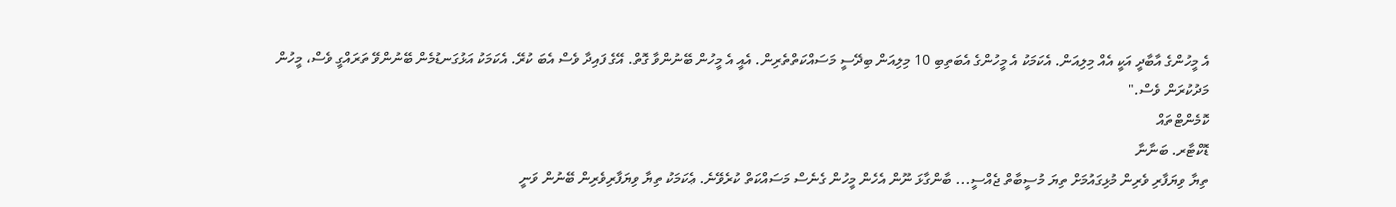އެ މީހުންގެ އާބާދީ އަކީ އެއް މިލިއަން. އެކަމަކު އެ މީހުންގެ އެބަތިބި 10 މިލިއަން ބިދޭސީ މަސައްކަތްތެރިން. އެއީ އެ މީހުން ބޭނުންވާ ގޮތް. އޭގެ ފައިދާ ވެސް އެބަ ކުރޭ. އެކަމަކު އަޅުގަނޑުމެން ބޭނުންވޭ ތަރައްގީ ވެސް، މީހުން މަދުކުރަން ވެސް."
ކޮމެންޓްތައް
ޑޮކްޓާރ. ބަނާނާ
ތިޔާ ވިޔަފާރި ވެރިން މުޅިގައުމަށް ތިޔަ މުސީބާތް ޖެއްސީ... ބާންގާޅަ ނޫން އެހެން މީހުން ގެނެސް މަސައްކަތް ކުރެވޭނެ. ޢެކަމަކު ތިޔާ ވިޔަފާރިވެރިން ބޭނުން ވަނީ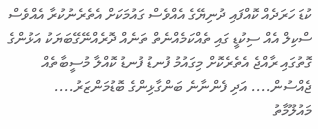ކުޑަ ހަރަދެއް ކޮއްފައި ދުނިޔޭގެ އެއްވެސް ގައުމަކަށް އެތެރެނުކުރާ އެއްވެސް ސްކިލް އެއް ސިކުޑީ ގައި ތެއްކަމެއްނެތް ތަނެއް ދޮރެއްނޭގޭބަޔަކު އަޅުންގެ ގޮތުގައި ރާއްޖެ އެތެރެކޮށް މިގައުމު ފުނޑު ފުނޑު ކޮއްލާ މުސީބާތެއް ޖެއްސުން.... އަދި ފެންނާނެ ބަންގާޅިންގެ ބޮޑުމަންޒަރު....
މައުލޫމާތު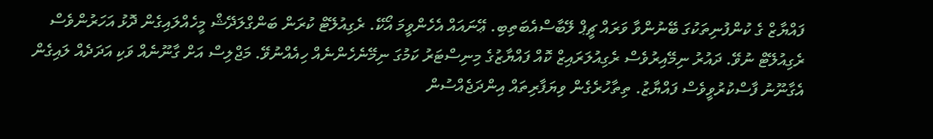ފައްޔާޒް ގެ ކުންފުނިތަކުގަ ބޭނުންވާ ވަރައް ޗީޕް ލޭބާސްއެބަތިބި. ޢޭނައައް އެހެންވީމަ އޯކޭ. ރެގިއުލޭޓް ކުރަން ބަންގްލަދޭޝް މީހެއްލައިގެން ދޮޅު އަހަރުންވެސް ރެގިއުލޭޓް ނުވޭ. ދައުރު ނިމޭއިރުވެސް ރެގިއުލަރައިޒް ކޮއް ފައްޔާޒުގެ މިނިސްޓަރު ކަމުގަ ނިމޭނެހެންނެއް ހިއެއްނުވޭ. މަޖްލިސް އަށް ގާނޫނެއް ވަކި އަދަދެއް ލައިގެން އެގާނޫނު ފާސްކުރުވީވެސް ފައްޔާޒު. ތިތާހުރެގެން ވިޔަފާރިތައް އިންދަޖެއްސުން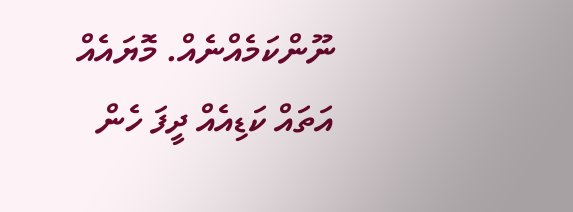ނޫންކަމެއްނެއް. މޮޔައެއް އަތައް ކަޑިއެއް ދީފަ ހެން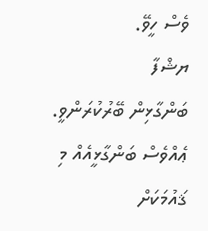ވެސް ހީވޭ.
ޔޝްފާ
ބަންގާޅިން ބޭރުކުރަންވީ. ޢެއްވެސް ބަންގާޅީއެއް މި ޤައުމަކަށް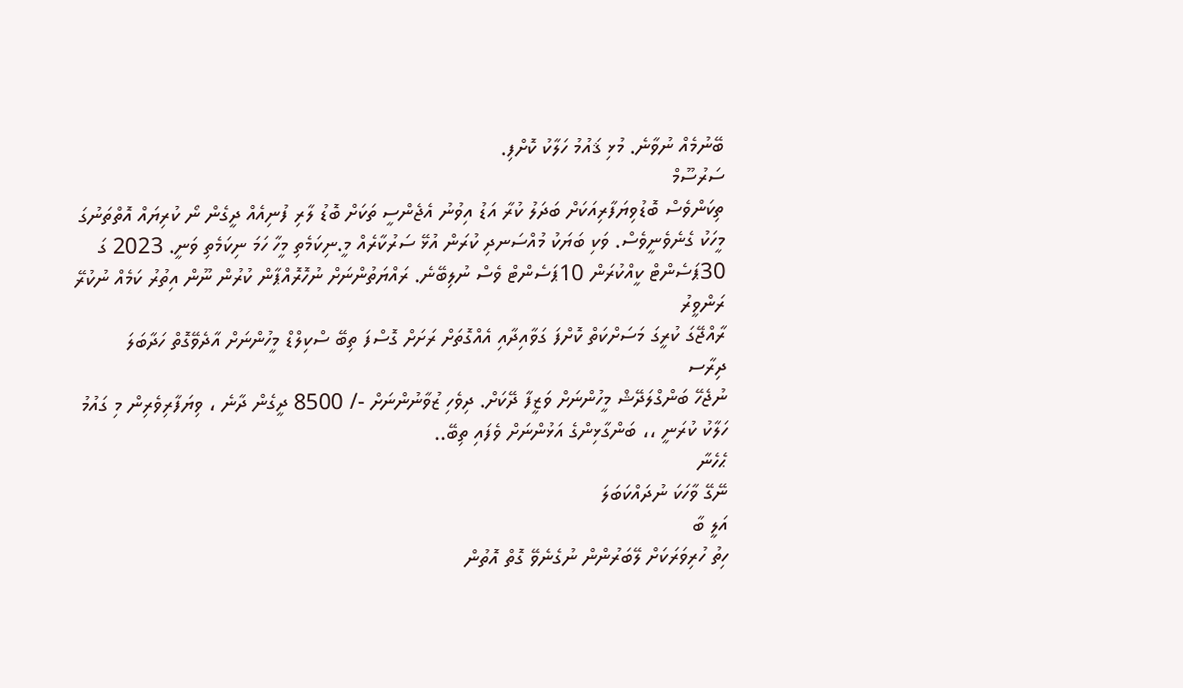ބޭނުމެއް ނުވާނެ. މުޅި ޤައުމު ހަލާކު ކޮށްފި.
ސަރުސޫމް
ތިކަންވެސް ބޮޑުވިޔަފާރިއަކަށް ބަދަލު ކުރާ އަޑު އިވުނު އެޖެންސީ ތަކަށް ބޮޑު ލާރި ފުނިއެއް ދީގެން ނޯ ކުރިޔައް އޮތްތަނުގަ މީހަކު ގެނެވެނީވެސް. ވަކި ބަޔަކު މުއްސަނދި ކުރަން އުޅޭ ސަރުކާރެއް މީ.ނިކަމެތި މީހާ ހަމަ ނިކަމެތި ވަނީ. 2023 ގަ 30ޕަސެންޓް ކީއްކުރަން 10ޕަސެންޓް ވެސް ނުލިބޭނެ. ރައްޔަތުންނަށް ނުހޮރޮއްޕާން ކުރުން ނޫން އިތުރު ކަމެއް ނުކުރޭ
ރަންވީރު
ރާއްޖޭގަ ކުރީގަ މަސަށްކަތް ކޮށްފަ ގަވާއިދާއި އެއްގޮތަށް ރަށަށް ގޮސްފަ ތިބޭ ސްކިލްޑް މީހުންނަށް އާދެވޭގޮތް ހަދާބަލަ
ދިރާސ
ނުޖެހޭ ބަންގްލަދޭޝް މީހުންނަށް ވަޒީފާ ދޭކަށް. ދިވެހި ޒުވާނުންނަށް -/ 8500 ދީގެން ދާނެ ، ވިޔަފާރިވެރިން މި ގައުމު ހަލާކު ކުރަނީ ،، ބަންގާޅިންގެ އަޅުންނަށް ވެފައި ތިބޭ..
ޙެހެނާ
ނޭގޭ ވާހަކަ ނުދައްކަބަލަ
އަލީ ބާ
ހިތު ހުރިވަރަކަށް ލޭބަރުންން ނުގެނެވޭ ގޮތް އޮތުން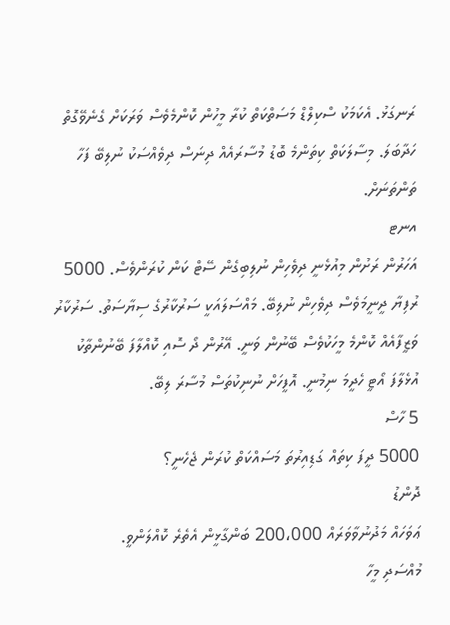ރަނގަޅު. އެކަމަކު ސްކިލްޑް މަސަތްކަތް ކުރާ މީހުން ކޮންމެވެސް ވަރަކަށް ގެނެވޭގޮތް ހަދާބަލަ. މިސާލަކަތް ކިތަންމެ ބޮޑު މުސާރައެއް ދިނަސް ދިވެއްސަކު ނުލިބޭ ފަހާ ތަންތަނަށް.
އނޓ
އަހަރުން ރަށުން މިއުޅެނީ ދިވެހިން ނުލިބިގެން ސޭޓް ކަން ކުރަންވެސް. 5000 ރުފިޔާ ދީނީމަވެސް ދިވެހިން ނުލިބޭ. މައްސަލައަކީ ސަރުކާރުގެ ސިޔާސަތު. ސަރުކާރު ވަޒީފާއެއް ކޮންމެ މީހަކުވެސް ބޭނުން ވަނީ. އޭރުން ދޯ ސޮއި ކޮއްލާފަ ބޭނުންތާކު އުޅެލާފަ އޯޓީ ހެދީމަ ނިމުނީ. އޮފީހަށް ނުނިކުތަސް މުސާރަ ލިބޭ.
5 ހާސް
5000 ދީފަ ކިތައް ގަޑިއިރުތަ މަސައްކަތް ކުރަން ޖެހެނީ؟
ދޮންޑު
ޢަވަހައް މަދުނުވާވަރައް 200،000 ބަންގާޅީން އެތެރެ ކޮއްލަންވީ.
މުއްސަދި މީހާ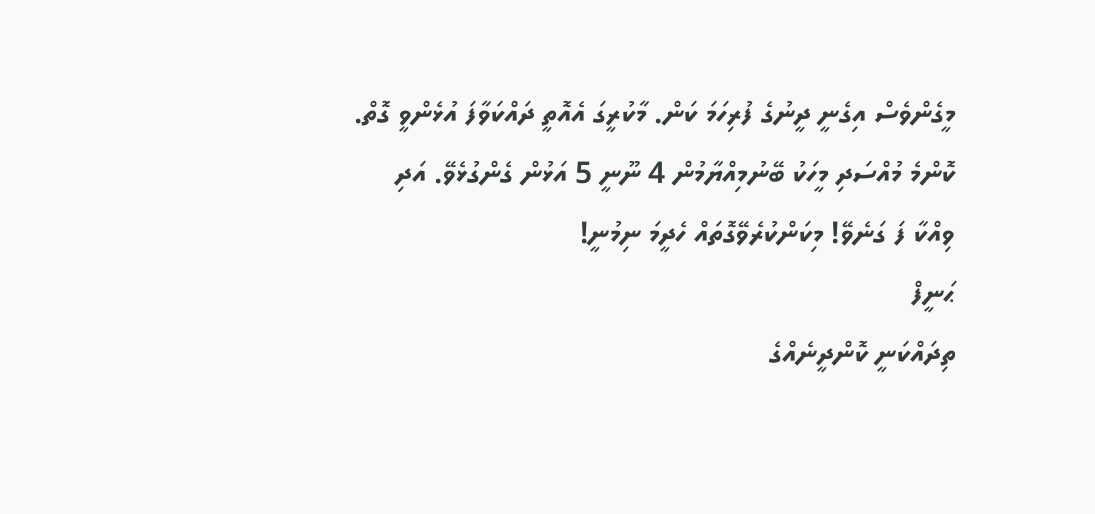މީގެންވެސް އިގެނީ ދީނުގެ ފުރިހަމަ ކަން. މާކުރީގަ އެއޮތީ ދައްކަވާފަ އުޅެންވީ ގޮތް. ކޮންމެ މުއްސަދި މީހަކު ބޭނުމިއްޔާމުން 4 ނޫނީ 5 އަޅުން ގެންގުޅެވޭ. އަދި ވިއްކާ ފަ ގަނެވޭ! މިކަންކުރެވޭގޮތައް ހެދީމަ ނިމުނީ!
ޙަނީފް
ތިދައްކަނީ ކޮންދީނެއްގެ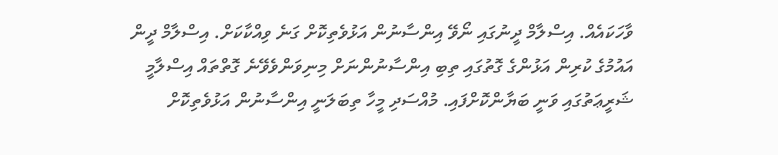ވާހަކައެއް. އިސްލާމް ދީނުގައި ނޯވޭ އިންސާނުން އަޅުވެތިކޮށް ގަނެ ވިއްކާކަށް. އިސްލާމް ދީން އައުމުގެ ކުރިން އަޅުންގެ ގޮތުގައި ތިބި އިންސާނުންނަށް މިނިވަންވެވޭނެ ގޮތްތައް އިސްލާމީ ޝަރީޢަތުގައި ވަނީ ބަޔާންކޮށްފައި. މުއްސަދި މީހާ ތިބަލަނީ އިންސާނުން އަޅުވެތިކޮށް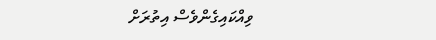ވިއްކައިގެންވެސް އިތުރަށް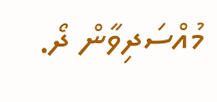މުއްސަދިވާން ދޯ.